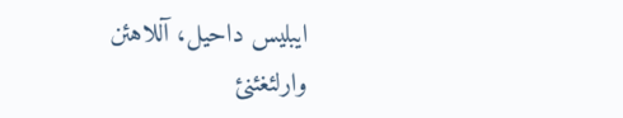ایبلیس داحیل، آللاهئن وارلئغئنئ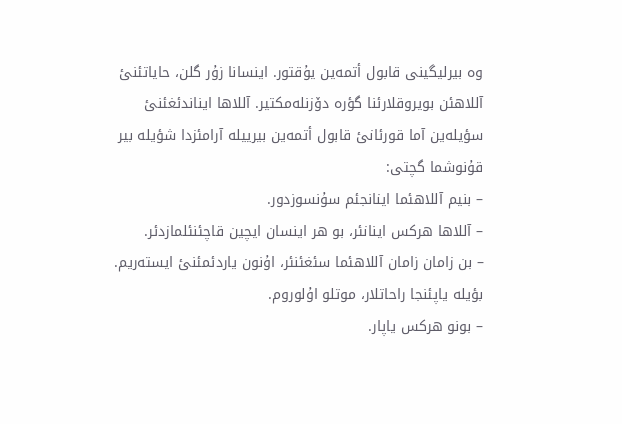وە بیرلیگینی قابول أتمەین یۇقتور. اینسانا زۇر گلن، حایاتئنئ آللاهئن بویروقلارئنا گؤرە دۆزنلەمکتیر. آللاها ایناندئغئنئ سؤیلەین آما قورئانئ قابول أتمەین بیرییلە آرامئزدا شؤیلە بیر قۇنوشما گچتی:
– بنیم آللاهئما اینانجئم سۇنسوزدور.
– آللاها هرکس اینانئر، بو هر اینسان ایچین قاچئنئلمازدئر.
– بن زامان زامان آللاهئما سئغئنئر، اۇنون یاردئمئنئ ایستەریم. بؤیلە یاپئنجا راحاتلار، موتلو اۇلوروم.
– بونو هرکس یاپار.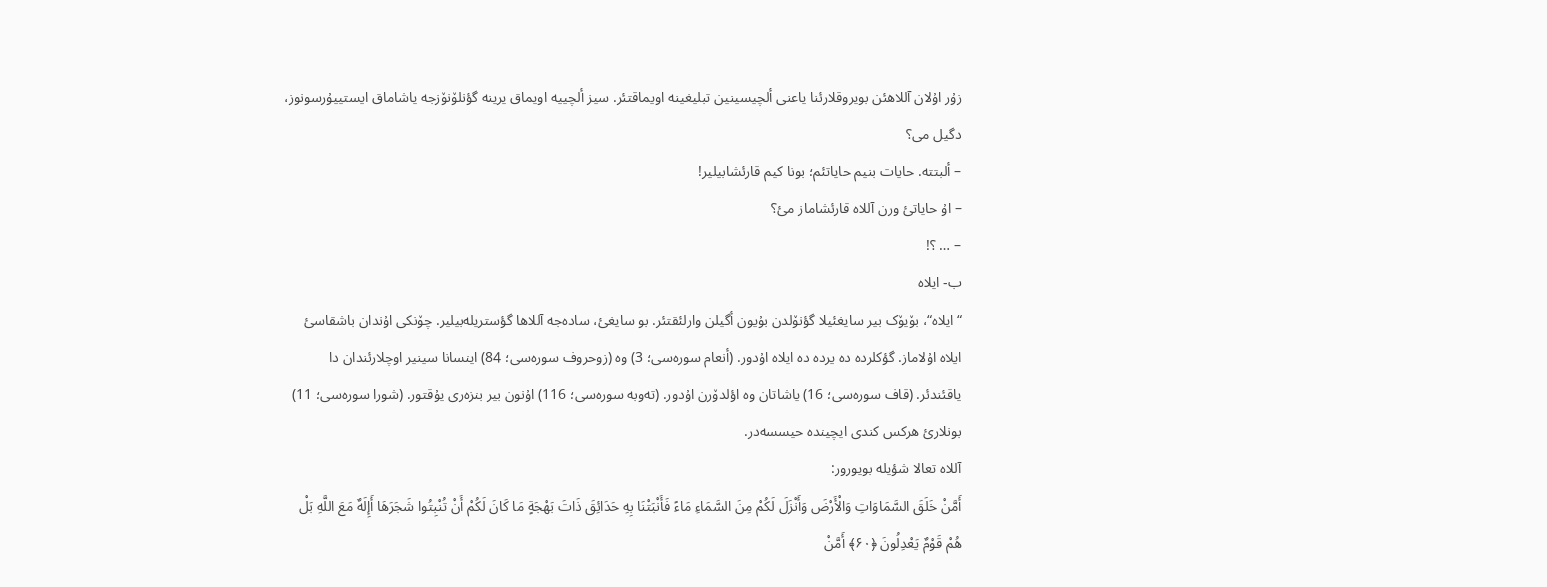زۇر اۇلان آللاهئن بویروقلارئنا یاعنی ألچیسینین تبلیغینە اویماقتئر. سیز ألچییە اویماق یرینە گؤنلۆنۆزجە یاشاماق ایستییۇرسونوز، دگیل می؟
– ألبتتە. حایات بنیم حایاتئم؛ بونا کیم قارئشابیلیر!
– اۇ حایاتئ ورن آللاە قارئشاماز مئ؟
– … ؟!
ب- ایلاە
“ایلاە“، بۆیۆک بیر سایغئیلا گؤنۆلدن بۇیون أگیلن وارلئقتئر. بو سایغئ، سادەجە آللاها گؤستریلەبیلیر. چۆنکی اۇندان باشقاسئ ایلاە اۇلاماز. گؤکلردە دە یردە دە ایلاە اۇدور. (أنعام سورەسی؛ 3) وە (زوحروف سورەسی؛ 84) اینسانا سینیر اوچلارئندان دا یاقئندئر. (قاف سورەسی؛ 16) یاشاتان وە اؤلدۆرن اۇدور. (تەوبە سورەسی؛ 116) اۇنون بیر بنزەری یۇقتور. (شورا سورەسی؛ 11)
بونلارئ هرکس کندی ایچیندە حیسسەدر.
آللاە تعالا شؤیلە بویورور:
أَمَّنْ خَلَقَ السَّمَاوَاتِ وَالْأَرْضَ وَأَنْزَلَ لَكُمْ مِنَ السَّمَاءِ مَاءً فَأَنْبَتْنَا بِهِ حَدَائِقَ ذَاتَ بَهْجَةٍ مَا كَانَ لَكُمْ أَنْ تُنْبِتُوا شَجَرَهَا أَإِلَهٌ مَعَ اللَّهِ بَلْ هُمْ قَوْمٌ يَعْدِلُونَ ﴿۶۰﴾ أَمَّنْ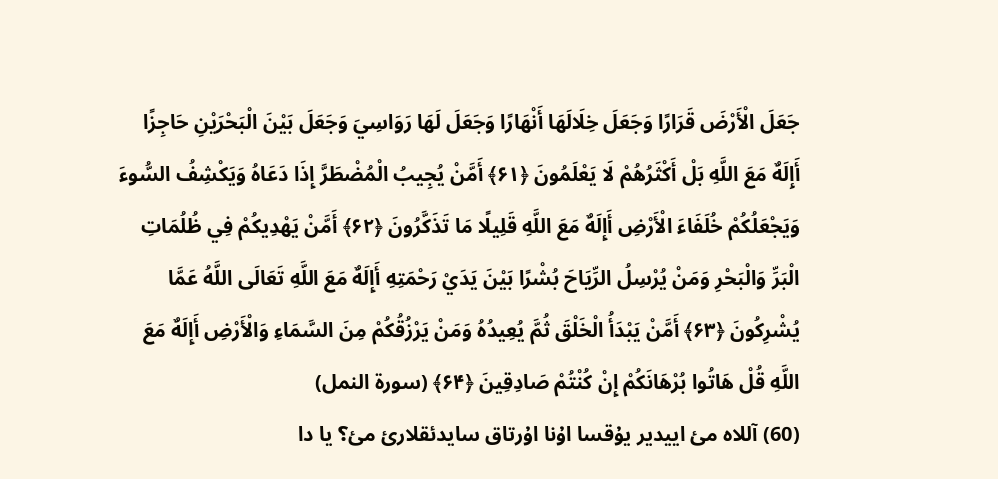جَعَلَ الْأَرْضَ قَرَارًا وَجَعَلَ خِلَالَهَا أَنْهَارًا وَجَعَلَ لَهَا رَوَاسِيَ وَجَعَلَ بَيْنَ الْبَحْرَيْنِ حَاجِزًا أَإِلَهٌ مَعَ اللَّهِ بَلْ أَكْثَرُهُمْ لَا يَعْلَمُونَ ﴿۶۱﴾ أَمَّنْ يُجِيبُ الْمُضْطَرَّ إِذَا دَعَاهُ وَيَكْشِفُ السُّوءَ وَيَجْعَلُكُمْ خُلَفَاءَ الْأَرْضِ أَإِلَهٌ مَعَ اللَّهِ قَلِيلًا مَا تَذَكَّرُونَ ﴿۶۲﴾ أَمَّنْ يَهْدِيكُمْ فِي ظُلُمَاتِ الْبَرِّ وَالْبَحْرِ وَمَنْ يُرْسِلُ الرِّيَاحَ بُشْرًا بَيْنَ يَدَيْ رَحْمَتِهِ أَإِلَهٌ مَعَ اللَّهِ تَعَالَى اللَّهُ عَمَّا يُشْرِكُونَ ﴿۶۳﴾ أَمَّنْ يَبْدَأُ الْخَلْقَ ثُمَّ يُعِيدُهُ وَمَنْ يَرْزُقُكُمْ مِنَ السَّمَاءِ وَالْأَرْضِ أَإِلَهٌ مَعَ اللَّهِ قُلْ هَاتُوا بُرْهَانَكُمْ إِنْ كُنْتُمْ صَادِقِينَ ﴿۶۴﴾ (سورة النمل)
(60) آللاە مئ اییدیر یۇقسا اۇنا اۇرتاق سایدئقلارئ مئ؟ یا دا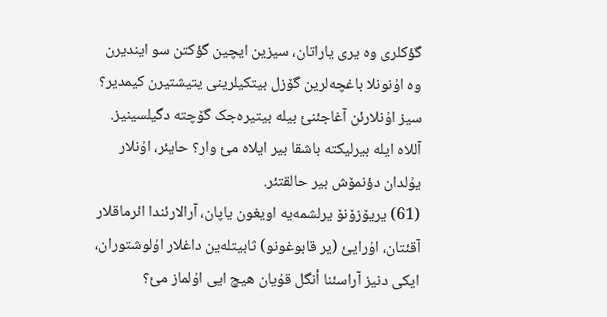گؤکلری وە یری یاراتان، سیزین ایچین گؤکتن سو ایندیرن وە اۇنونلا باغچەلرین گۆزل بیتکیلرینی یتیشتیرن کیمدیر؟ سیز اۇنلارئن آغاجئنئ بیلە بیتیرەجک گۆچتە دگیلسینیز. آللاە ایلە بیرلیکتە باشقا بیر ایلاە مئ وار؟ حایئر، اۇنلار یۇلدان دؤنمۆش بیر حالقتئر.
(61) یریۆزۆنۆ یرلشمەیە اویغون یاپان، آرالارئندا ائرماقلار آقئتان، اۇرایئ (یر قابوغونو) ثابیتلەین داغلار اۇلوشتوران، ایکی دنیز آراسئنا أنگل قۇیان هیچ ایی اۇلماز مئ؟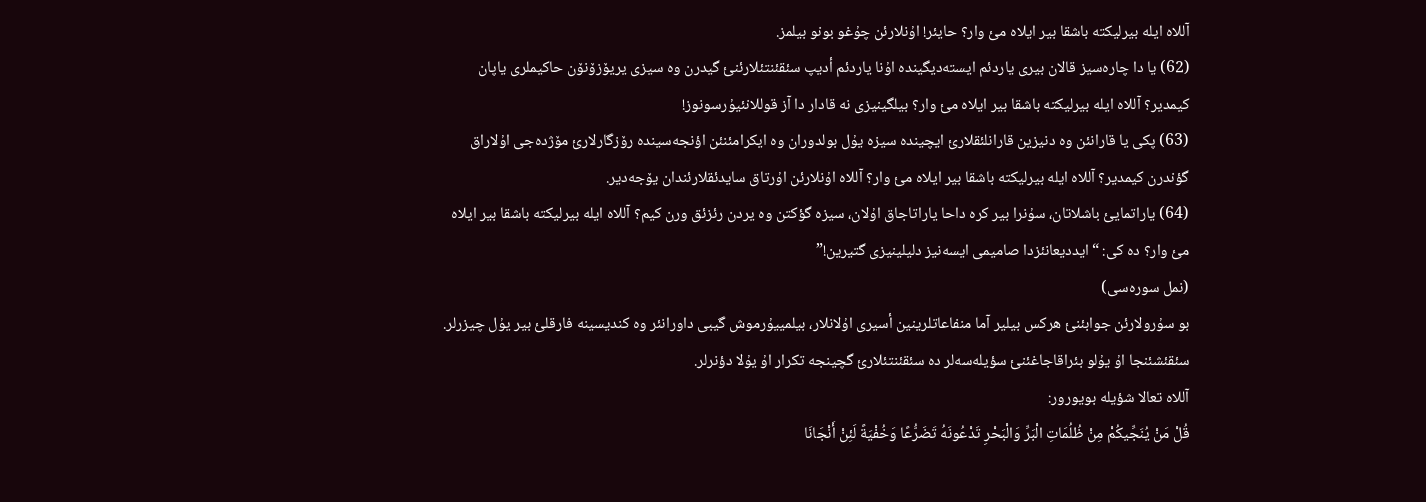آللاە ایلە بیرلیکتە باشقا بیر ایلاە مئ وار؟ حایئر! اۇنلارئن چۇغو بونو بیلمز.
(62) یا دا چارەسیز قالان بیری یاردئم ایستەدیگیندە اۇنا یاردئم أدیپ سئقئنتئلارئنئ گیدرن وە سیزی یریۆزۆنۆن حاکیملری یاپان کیمدیر؟ آللاە ایلە بیرلیکتە باشقا بیر ایلاە مئ وار؟ بیلگینیزی نە قادار دا آز قوللانئیۇرسونوز!
(63) پکی یا قارانئن وە دنیزین قارانلئقلارئ ایچیندە سیزە یۇل بولدوران وە ایکرامئنئن اؤنجەسیندە رۆزگارلارئ مۆژدەجی اۇلاراق گؤندرن کیمدیر؟ آللاە ایلە بیرلیکتە باشقا بیر ایلاە مئ وار؟ آللاە اۇنلارئن اۇرتاق سایدئقلارئندان یۆجەدیر.
(64) یاراتمایئ باشلاتان، سۇنرا بیر کرە داحا یاراتاجاق اۇلان، سیزە گؤکتن وە یردن رئزئق ورن کیم؟ آللاە ایلە بیرلیکتە باشقا بیر ایلاە مئ وار؟ دە کی: “ایددیعانئزدا صامیمی ایسەنیز دلیلینیزی گتیرین!”
(نمل سورەسی)
بو سۇرولارئن جوابئنئ هرکس بیلیر آما منفاعاتلرینین أسیری اۇلانلار، بیلمییۇرموش گیبی داورانئر وە کندیسینە فارقلئ بیر یۇل چیزرلر. سئقئشئنجا اۇ یۇلو بئراقاجاغئنئ سؤیلەسەلر دە سئقئنتئلارئ گچینجە تکرار اۇ یۇلا دؤنرلر.
آللاە تعالا شؤیلە بویورور:
قُلْ مَنْ يُنَجِّيكُمْ مِنْ ظُلُمَاتِ الْبَرِّ وَالْبَحْرِ تَدْعُونَهُ تَضَرُّعًا وَخُفْيَةً لَئِنْ أَنْجَانَا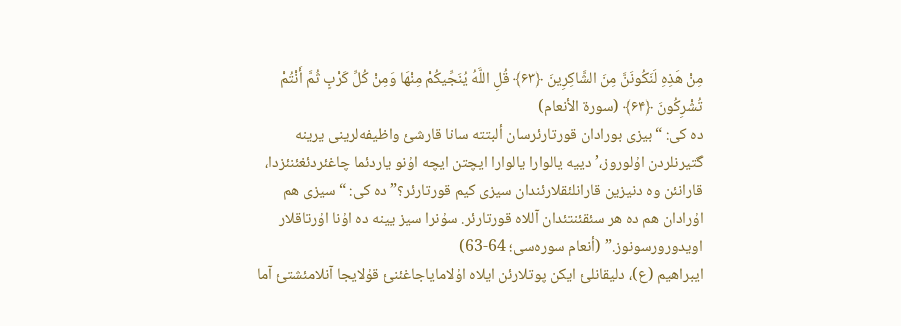مِنْ هَذِهِ لَنَكُونَنَّ مِنَ الشَّاكِرِينَ ﴿۶۳﴾ قُلِ اللَّهُ يُنَجِّيكُمْ مِنْهَا وَمِنْ كُلِّ كَرْبٍ ثُمَّ أَنْتُمْ تُشْرِكُونَ ﴿۶۴﴾ (سورة الأنعام)
دە کی: “بیزی بورادان قورتارئرسان ألبتتە سانا قارشئ واظیفەلرینی یرینە گتیرنلردن اۇلوروز،’ دییە یالوارا یالوارا ایچتن ایچە اۇنو یاردئما چاغئردئغئنئزدا، قارانئن وە دنیزین قارانلئقلارئندان سیزی کیم قورتارئر؟” دە کی: “سیزی هم اۇرادان هم دە هر سئقئنتئدان آللاە قورتارئر. سۇنرا سیز یینە دە اۇنا اۇرتاقلار اویدورورسونوز.” (أنعام سورەسی؛ 64-63)
ایبراهیم (ع)، دلیقانلئ ایکن پوتلارئن ایلاە اۇلامایاجاغئنئ قۇلایجا آنلامئشتئ آما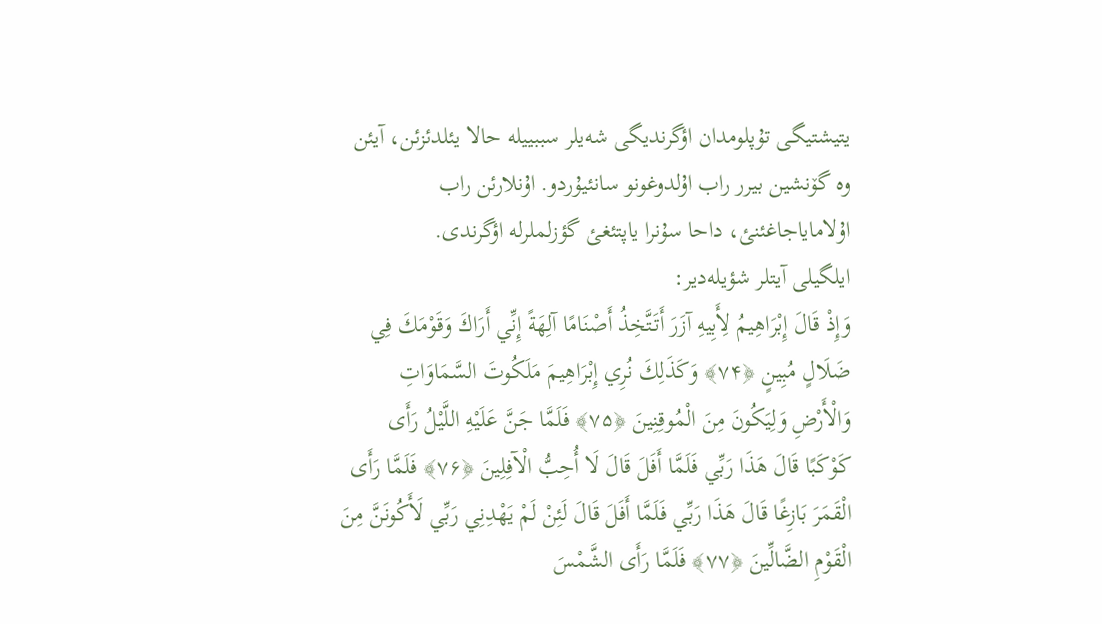یتیشتیگی تۇپلومدان اؤگرندیگی شەیلر سببییلە حالا یئلدئزئن، آیئن وە گۆنشین بیرر راب اۇلدوغونو سانئیۇردو. اۇنلارئن راب اۇلامایاجاغئنئ، داحا سۇنرا یاپتئغئ گؤزلملرلە اؤگرندی.
ایلگیلی آیتلر شؤیلەدیر:
وَإِذْ قَالَ إِبْرَاهِيمُ لِأَبِيهِ آزَرَ أَتَتَّخِذُ أَصْنَامًا آلِهَةً إِنِّي أَرَاكَ وَقَوْمَكَ فِي ضَلَالٍ مُبِينٍ ﴿۷۴﴾ وَكَذَلِكَ نُرِي إِبْرَاهِيمَ مَلَكُوتَ السَّمَاوَاتِ وَالْأَرْضِ وَلِيَكُونَ مِنَ الْمُوقِنِينَ ﴿۷۵﴾ فَلَمَّا جَنَّ عَلَيْهِ اللَّيْلُ رَأَى كَوْكَبًا قَالَ هَذَا رَبِّي فَلَمَّا أَفَلَ قَالَ لَا أُحِبُّ الْآفِلِينَ ﴿۷۶﴾ فَلَمَّا رَأَى الْقَمَرَ بَازِغًا قَالَ هَذَا رَبِّي فَلَمَّا أَفَلَ قَالَ لَئِنْ لَمْ يَهْدِنِي رَبِّي لَأَكُونَنَّ مِنَ الْقَوْمِ الضَّالِّينَ ﴿۷۷﴾ فَلَمَّا رَأَى الشَّمْسَ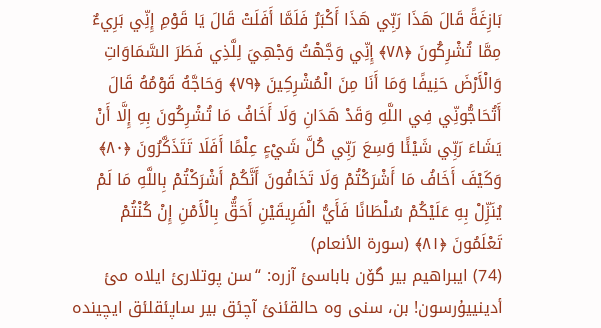بَازِغَةً قَالَ هَذَا رَبِّي هَذَا أَكْبَرُ فَلَمَّا أَفَلَتْ قَالَ يَا قَوْمِ إِنِّي بَرِيءٌ مِمَّا تُشْرِكُونَ ﴿۷۸﴾ إِنِّي وَجَّهْتُ وَجْهِيَ لِلَّذِي فَطَرَ السَّمَاوَاتِ وَالْأَرْضَ حَنِيفًا وَمَا أَنَا مِنَ الْمُشْرِكِينَ ﴿۷۹﴾ وَحَاجَّهُ قَوْمُهُ قَالَ أَتُحَاجُّونِّي فِي اللَّهِ وَقَدْ هَدَانِ وَلَا أَخَافُ مَا تُشْرِكُونَ بِهِ إِلَّا أَنْ يَشَاءَ رَبِّي شَيْئًا وَسِعَ رَبِّي كُلَّ شَيْءٍ عِلْمًا أَفَلَا تَتَذَكَّرُونَ ﴿۸۰﴾ وَكَيْفَ أَخَافُ مَا أَشْرَكْتُمْ وَلَا تَخَافُونَ أَنَّكُمْ أَشْرَكْتُمْ بِاللَّهِ مَا لَمْ يُنَزِّلْ بِهِ عَلَيْكُمْ سُلْطَانًا فَأَيُّ الْفَرِيقَيْنِ أَحَقُّ بِالْأَمْنِ إِنْ كُنْتُمْ تَعْلَمُونَ ﴿۸۱﴾ (سورة الأنعام)
(74) ایبراهیم بیر گۆن باباسئ آزرە: “سن پوتلارئ ایلاە مئ أدینییۇرسون! بن، سنی وە حالقئنئ آچئق بیر ساپئقلئق ایچیندە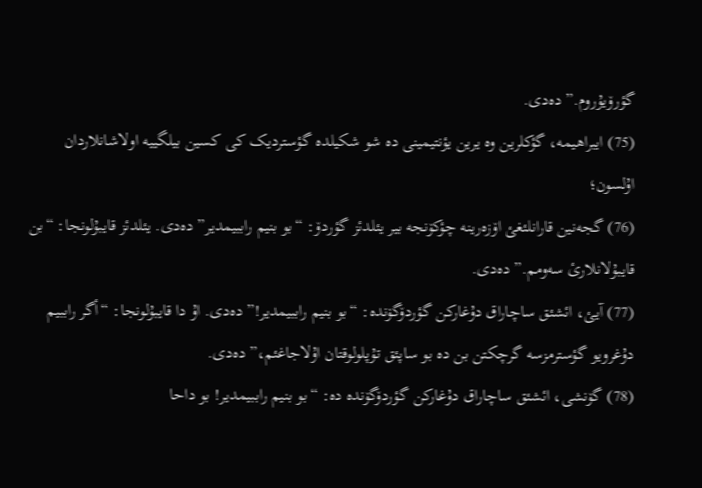گؤرۆیۇروم.” دەدی.
(75) ایبراهیمە، گؤکلرین وە یرین یؤنتیمینی دە شو شکیلدە گؤستردیک کی کسین بیلگییە اولاشانلاردان اۇلسون؛
(76) گجەنین قارانلئغئ اۆزەرینە چؤکۆنجە بیر یئلدئز گؤردۆ: “بو بنیم راببیمدیر” دەدی. یئلدئز قایبۇلونجا: “بن قایبۇلانلارئ سەومم.” دەدی.
(77) آیئ، ائشئق ساچاراق دۇغارکن گؤردۆگۆندە: “بو بنیم راببیمدیر!” دەدی. اۇ دا قایبۇلونجا: “أگر راببیم دۇغرویو گؤسترمزسە گرچکتن بن دە بو ساپئق تۇپلولوقتان اۇلاجاغئم،” دەدی.
(78) گۆنشی، ائشئق ساچاراق دۇغارکن گؤردۆگۆندە دە: “بو بنیم راببیمدیر! بو داحا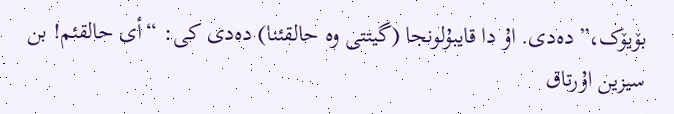بۆیۆک،” دەدی. اۇ دا قایبۇلونجا (گیتتی وە حالقئنا) دەدی کی: “أی حالقئم! بن سیزین اۇرتاق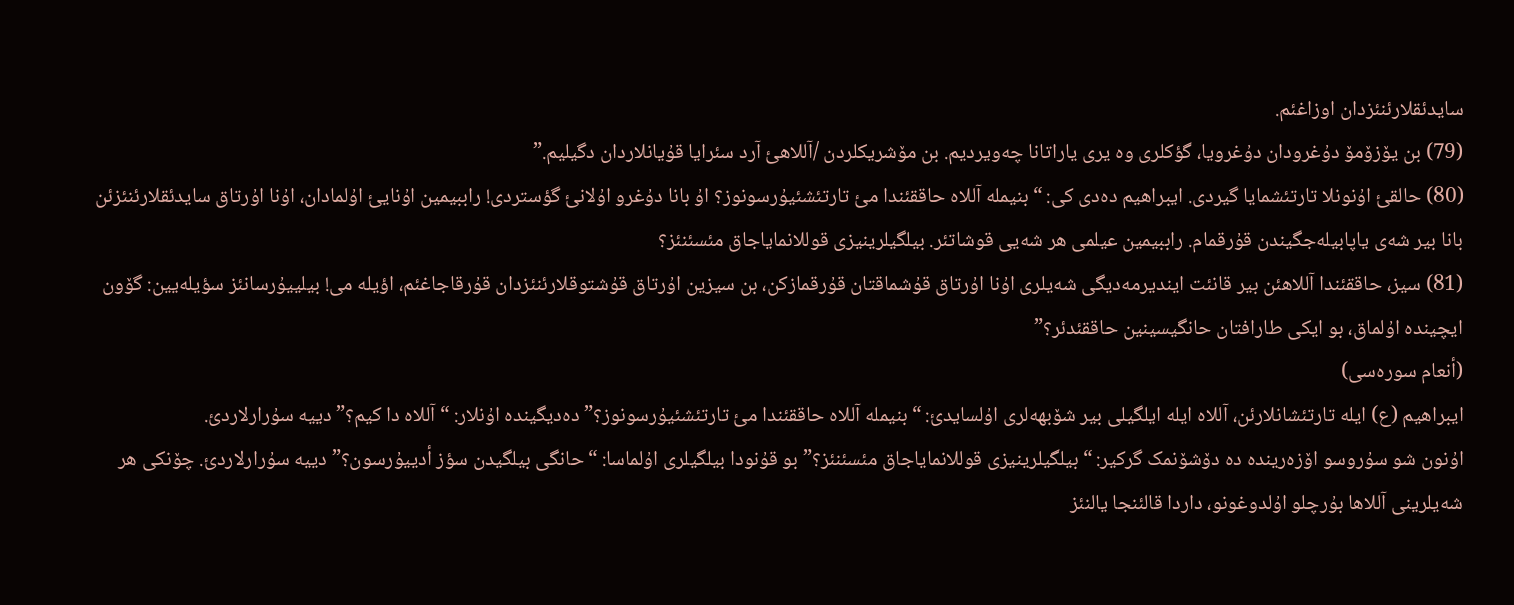سایدئقلارئنئزدان اوزاغئم.
(79) بن یۆزۆمۆ دۇغرودان دۇغرویا، گؤکلری وە یری یاراتانا چەویردیم. بن مۆشریکلردن /آللاهئ آرد سئرایا قۇیانلاردان دگیلیم.”
(80) حالقئ اۇنونلا تارتئشمایا گیردی. ایبراهیم دەدی کی: “بنیملە آللاە حاققئندا مئ تارتئشئیۇرسونوز؟ اۇ بانا دۇغرو اۇلانئ گؤستردی! راببیمین اۇنایئ اۇلمادان، اۇنا اۇرتاق سایدئقلارئنئزئن بانا بیر شەی یاپابیلەجگیندن قۇرقمام. راببیمین عیلمی هر شەیی قوشاتئر. بیلگیلرینیزی قوللانمایاجاق مئسئنئز؟
(81) سیز، حاققئندا آللاهئن بیر قانئت ایندیرمەدیگی شەیلری اۇنا اۇرتاق قۇشماقتان قۇرقمازکن، بن سیزین اۇرتاق قۇشتوقلارئنئزدان قۇرقاجاغئم، اؤیلە می! بیلییۇرسانئز سؤیلەیین: گۆون ایچیندە اۇلماق، بو ایکی طارافتان حانگیسینین حاققئدئر؟”
(أنعام سورەسی)
ایبراهیم (ع) ایلە تارتئشانلارئن، آللاە ایلە ایلگیلی بیر شۆبهەلری اۇلسایدئ: “بنیملە آللاە حاققئندا مئ تارتئشئیۇرسونوز؟” دەدیگیندە اۇنلار: “آللاە دا کیم؟” دییە سۇرارلاردئ.
اۇنون شو سۇروسو اۆزەریندە دە دۆشۆنمک گرکیر: “بیلگیلرینیزی قوللانمایاجاق مئسئنئز؟” بو قۇنودا بیلگیلری اۇلماسا: “حانگی بیلگیدن سؤز أدییۇرسون؟” دییە سۇرارلاردئ. چۆنکی هر شەیلرینی آللاها بۇرچلو اۇلدوغونو، داردا قالئنجا یالنئز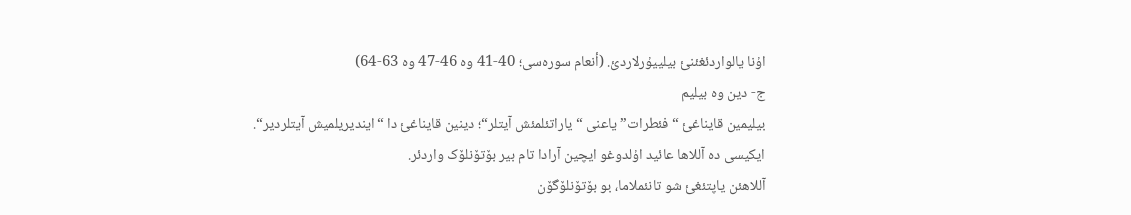اۇنا یالواردئغئنئ بیلییۇرلاردئ. (أنعام سورەسی؛ 40-41 وە 46-47 وە 63-64)
ج- دین وە بیلیم
بیلیمین قایناغئ “فئطرات” یاعنی “یاراتئلمئش آیتلر“؛ دینین قایناغئ دا “ایندیریلمیش آیتلردیر“.
ایکیسی دە آللاها عائید اۇلدوغو ایچین آرادا تام بیر بۆتۆنلۆک واردئر.
آللاهئن یاپتئغئ شو تانئملاما، بو بۆتۆنلۆگۆن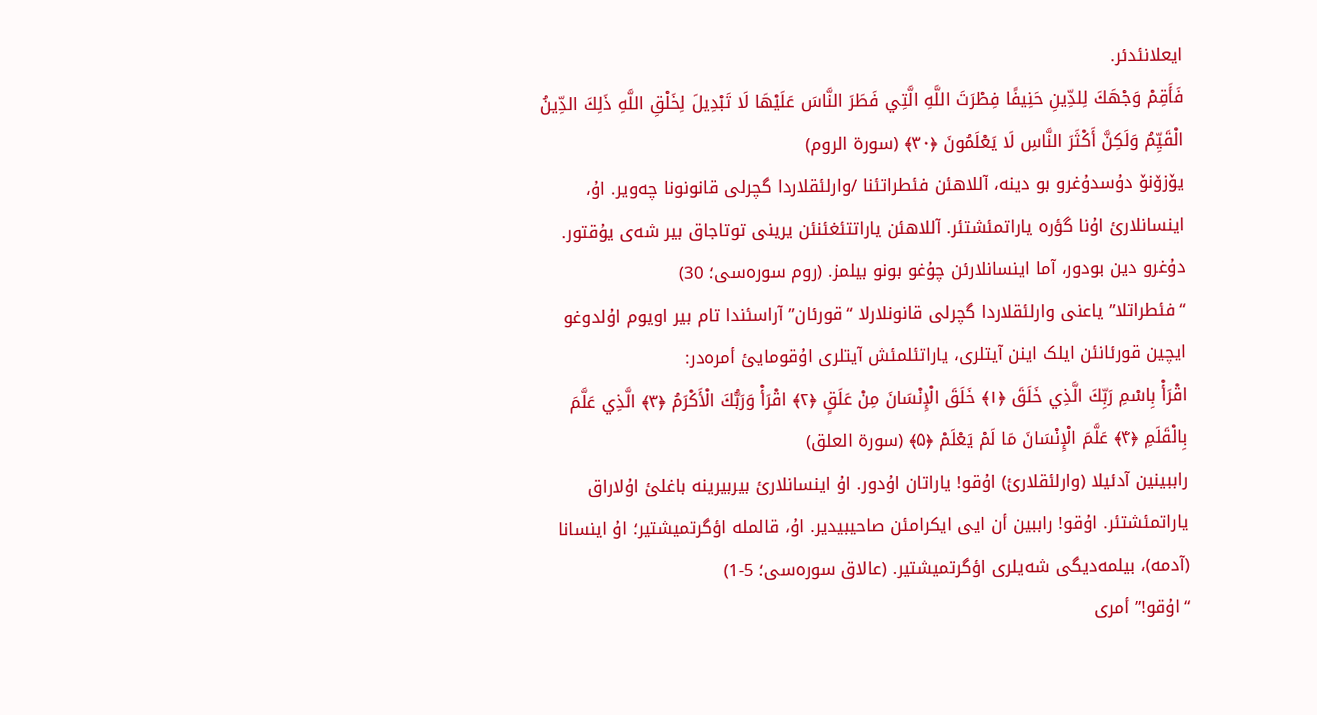ایعلانئدئر.
فَأَقِمْ وَجْهَكَ لِلدِّينِ حَنِيفًا فِطْرَتَ اللَّهِ الَّتِي فَطَرَ النَّاسَ عَلَيْهَا لَا تَبْدِيلَ لِخَلْقِ اللَّهِ ذَلِكَ الدِّينُ الْقَيِّمُ وَلَكِنَّ أَكْثَرَ النَّاسِ لَا يَعْلَمُونَ ﴿۳۰﴾ (سورة الروم)
یۆزۆنۆ دۇسدۇغرو بو دینە، آللاهئن فئطراتئنا /وارلئقلاردا گچرلی قانونونا چەویر. اۇ، اینسانلارئ اۇنا گؤرە یاراتمئشتئر. آللاهئن یاراتتئغئنئن یرینی توتاجاق بیر شەی یۇقتور. دۇغرو دین بودور، آما اینسانلارئن چۇغو بونو بیلمز. (روم سورەسی؛ 30)
“فئطراتلا” یاعنی وارلئقلاردا گچرلی قانونلارلا “قورئان” آراسئندا تام بیر اویوم اۇلدوغو ایچین قورئانئن ایلک اینن آیتلری، یاراتئلمئش آیتلری اۇقومایئ أمرەدر:
اقْرَأْ بِاسْمِ رَبِّكَ الَّذِي خَلَقَ ﴿۱﴾ خَلَقَ الْإِنْسَانَ مِنْ عَلَقٍ ﴿۲﴾ اقْرَأْ وَرَبُّكَ الْأَكْرَمُ ﴿۳﴾ الَّذِي عَلَّمَ بِالْقَلَمِ ﴿۴﴾ عَلَّمَ الْإِنْسَانَ مَا لَمْ يَعْلَمْ ﴿۵﴾ (سورة العلق)
راببینین آدئیلا (وارلئقلارئ) اۇقو! یاراتان اۇدور. اۇ اینسانلارئ بیربیرینە باغلئ اۇلاراق یاراتمئشتئر. اۇقو! راببین أن ایی ایکرامئن صاحیبیدیر. اۇ، قالملە اؤگرتمیشتیر؛ اۇ اینسانا (آدمە)، بیلمەدیگی شەیلری اؤگرتمیشتیر. (عالاق سورەسی؛ 5-1)
“اۇقو!” أمری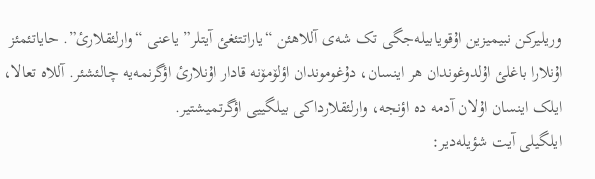وریلیرکن نبیمیزین اۇقویابیلەجگی تک شەی آللاهئن “یاراتتئغئ آیتلر” یاعنی “وارلئقلارئ”. حایاتئمئز اۇنلارا باغلئ اۇلدوغوندان هر اینسان، دۇغوموندان اؤلۆمۆنە قادار اۇنلارئ اؤگرنمەیە چالئشئر. آللاە تعالا، ایلک اینسان اۇلان آدمە دە اؤنجە، وارلئقلارداکی بیلگییی اؤگرتمیشتیر.
ایلگیلی آیت شؤیلەدیر: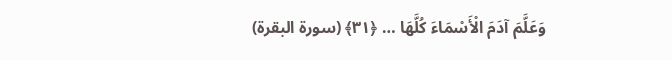وَعَلَّمَ آدَمَ الْأَسْمَاءَ كُلَّهَا … ﴿۳۱﴾ (سورة البقرة)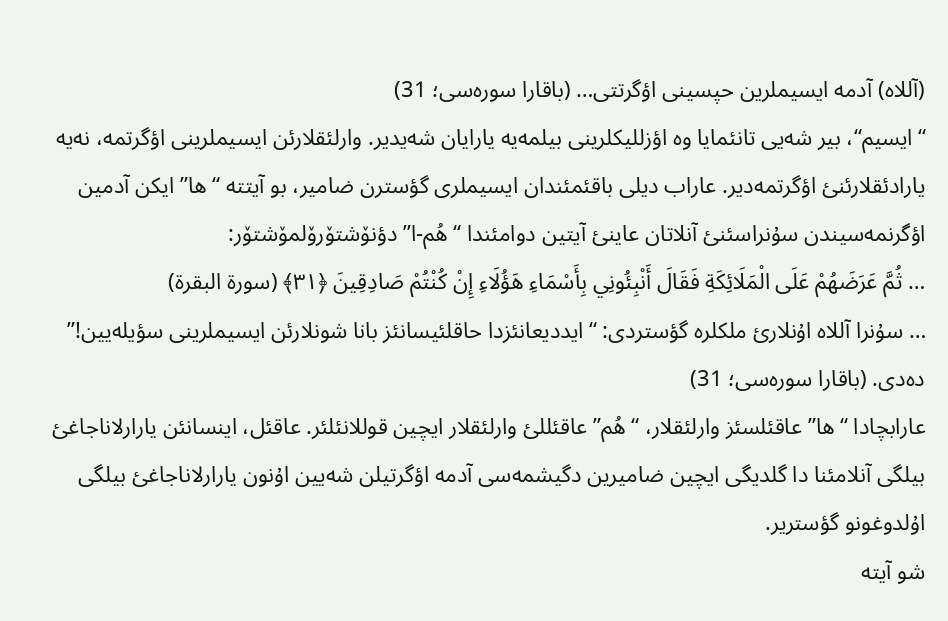(آللاە) آدمە ایسیملرین حپسینی اؤگرتتی… (باقارا سورەسی؛ 31)
“ایسیم“، بیر شەیی تانئمایا وە اؤزللیکلرینی بیلمەیە یارایان شەیدیر. وارلئقلارئن ایسیملرینی اؤگرتمە، نەیە یارادئقلارئنئ اؤگرتمەدیر. عاراب دیلی باقئمئندان ایسیملری گؤسترن ضامیر، بو آیتتە “ها” ایکن آدمین اؤگرنمەسیندن سۇنراسئنئ آنلاتان عاینئ آیتین دوامئندا “هُم-ا” دؤنۆشتۆرۆلمۆشتۆر:
… ثُمَّ عَرَضَهُمْ عَلَى الْمَلَائِكَةِ فَقَالَ أَنْبِئُونِي بِأَسْمَاءِ هَؤُلَاءِ إِنْ كُنْتُمْ صَادِقِينَ ﴿۳۱﴾ (سورة البقرة)
… سۇنرا آللاە اۇنلارئ ملکلرە گؤستردی: “ایددیعانئزدا حاقلئیسانئز بانا شونلارئن ایسیملرینی سؤیلەیین!” دەدی. (باقارا سورەسی؛ 31)
عارابچادا “ها” عاقئلسئز وارلئقلار، “هُم” عاقئللئ وارلئقلار ایچین قوللانئلئر. عاقئل، اینسانئن یارارلاناجاغئ بیلگی آنلامئنا دا گلدیگی ایچین ضامیرین دگیشمەسی آدمە اؤگرتیلن شەیین اۇنون یارارلاناجاغئ بیلگی اۇلدوغونو گؤستریر.
شو آیتە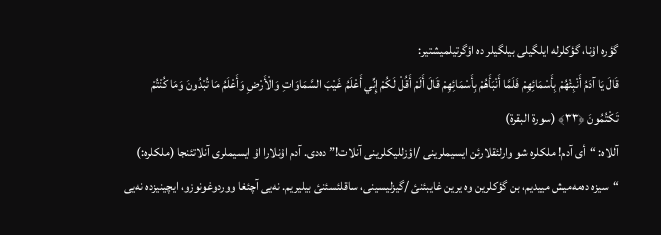گؤرە اۇنا، گؤکلرلە ایلگیلی بیلگیلر دە اؤگرتیلمیشتیر:
قَالَ يَا آدَمُ أَنْبِئْهُمْ بِأَسْمَائِهِمْ فَلَمَّا أَنْبَأَهُمْ بِأَسْمَائِهِمْ قَالَ أَلَمْ أَقُلْ لَكُمْ إِنِّي أَعْلَمُ غَيْبَ السَّمَاوَاتِ وَالْأَرْضِ وَأَعْلَمُ مَا تُبْدُونَ وَمَا كُنْتُمْ تَكْتُمُونَ ﴿۳۳﴾ (سورة البقرة)
آللاە: “أی آدم! ملکلرە شو وارلئقلارئن ایسیملرینی /اؤزللیکلرینی آنلات!” دەدی. آدم اۇنلارا اۇ ایسیملری آنلاتئنجا (ملکلرە:) “سیزە دەمەمیش مییدیم، بن گؤکلرین وە یرین غایبئنئ /گیزلیسینی، ساقلئسئنئ بیلیریم. نەیی آچئغا ووردوغونوزو، ایچینیزدە نەیی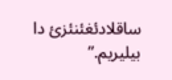ساقلادئغئنئزئ دا بیلیریم.”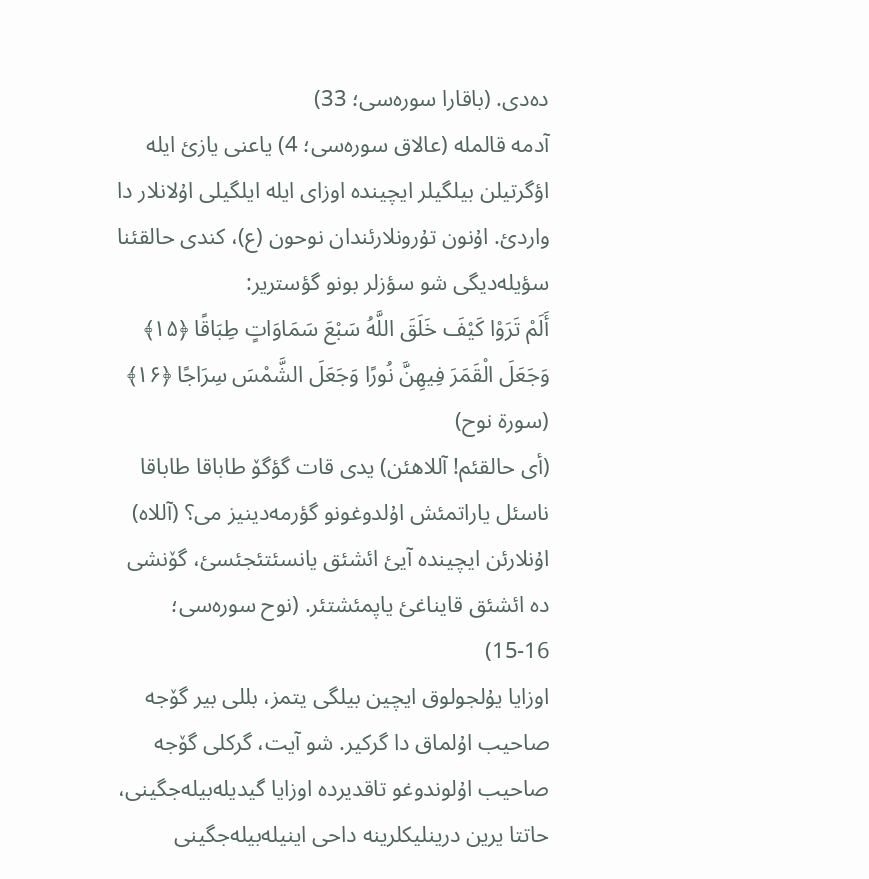دەدی. (باقارا سورەسی؛ 33)
آدمە قالملە (عالاق سورەسی؛ 4) یاعنی یازئ ایلە اؤگرتیلن بیلگیلر ایچیندە اوزای ایلە ایلگیلی اۇلانلار دا واردئ. اۇنون تۇرونلارئندان نوحون (ع)، کندی حالقئنا سؤیلەدیگی شو سؤزلر بونو گؤستریر:
أَلَمْ تَرَوْا كَيْفَ خَلَقَ اللَّهُ سَبْعَ سَمَاوَاتٍ طِبَاقًا ﴿۱۵﴾ وَجَعَلَ الْقَمَرَ فِيهِنَّ نُورًا وَجَعَلَ الشَّمْسَ سِرَاجًا ﴿۱۶﴾ (سورة نوح)
(أی حالقئم! آللاهئن) یدی قات گؤگۆ طاباقا طاباقا ناسئل یاراتمئش اۇلدوغونو گؤرمەدینیز می؟ (آللاە) اۇنلارئن ایچیندە آیئ ائشئق یانسئتئجئسئ، گۆنشی دە ائشئق قایناغئ یاپمئشتئر. (نوح سورەسی؛ 16-15)
اوزایا یۇلجولوق ایچین بیلگی یتمز، بللی بیر گۆجە صاحیب اۇلماق دا گرکیر. شو آیت، گرکلی گۆجە صاحیب اۇلوندوغو تاقدیردە اوزایا گیدیلەبیلەجگینی، حاتتا یرین درینلیکلرینە داحی اینیلەبیلەجگینی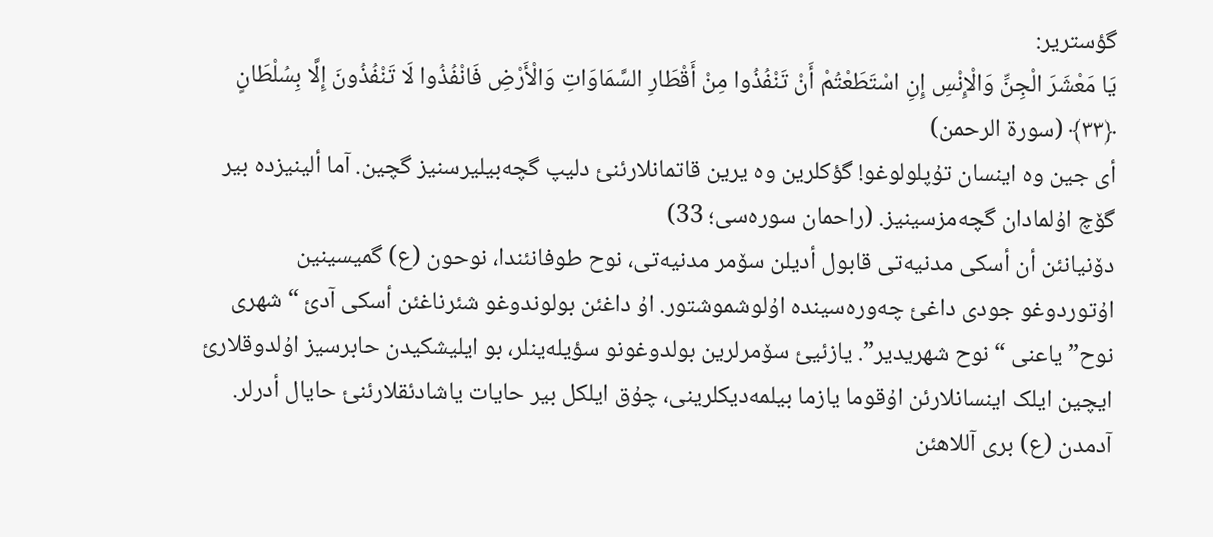گؤستریر:
يَا مَعْشَرَ الْجِنِّ وَالْإِنْسِ إِنِ اسْتَطَعْتُمْ أَنْ تَنْفُذُوا مِنْ أَقْطَارِ السَّمَاوَاتِ وَالْأَرْضِ فَانْفُذُوا لَا تَنْفُذُونَ إِلَّا بِسُلْطَانٍ ﴿۳۳﴾ (سورة الرحمن)
أی جین وە اینسان تۇپلولوغو! گؤکلرین وە یرین قاتمانلارئنئ دلیپ گچەبیلیرسنیز گچین. آما ألینیزدە بیر گۆچ اۇلمادان گچەمزسینیز. (راحمان سورەسی؛ 33)
دۆنیانئن أن أسکی مدنیەتی قابول أدیلن سۆمر مدنیەتی، نوح طوفانئندا، نوحون (ع) گمیسینین اۇتوردوغو جودی داغئ چەورەسیندە اۇلوشموشتور. اۇ داغئن بولوندوغو شئرناغئن أسکی آدئ “شهری نوح” یاعنی “نوح شهریدیر”. یازئیئ سۆمرلرین بولدوغونو سؤیلەینلر، بو ایلیشکیدن حابرسیز اۇلدوقلارئ ایچین ایلک اینسانلارئن اۇقوما یازما بیلمەدیکلرینی، چۇق ایلکل بیر حایات یاشادئقلارئنئ حایال أدرلر.
آدمدن (ع) بری آللاهئن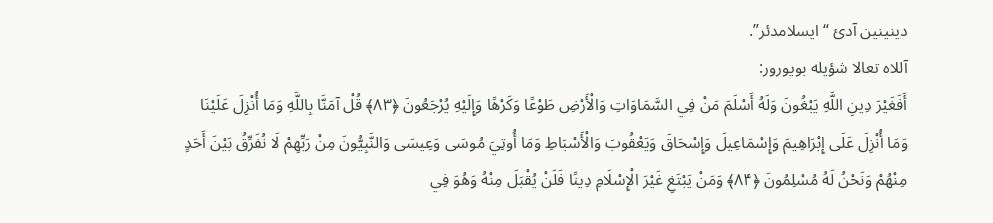دینینین آدئ “ایسلامدئر”.
آللاە تعالا شؤیلە بویورور:
أَفَغَيْرَ دِينِ اللَّهِ يَبْغُونَ وَلَهُ أَسْلَمَ مَنْ فِي السَّمَاوَاتِ وَالْأَرْضِ طَوْعًا وَكَرْهًا وَإِلَيْهِ يُرْجَعُونَ ﴿۸۳﴾ قُلْ آمَنَّا بِاللَّهِ وَمَا أُنْزِلَ عَلَيْنَا وَمَا أُنْزِلَ عَلَى إِبْرَاهِيمَ وَإِسْمَاعِيلَ وَإِسْحَاقَ وَيَعْقُوبَ وَالْأَسْبَاطِ وَمَا أُوتِيَ مُوسَى وَعِيسَى وَالنَّبِيُّونَ مِنْ رَبِّهِمْ لَا نُفَرِّقُ بَيْنَ أَحَدٍ مِنْهُمْ وَنَحْنُ لَهُ مُسْلِمُونَ ﴿۸۴﴾ وَمَنْ يَبْتَغِ غَيْرَ الْإِسْلَامِ دِينًا فَلَنْ يُقْبَلَ مِنْهُ وَهُوَ فِي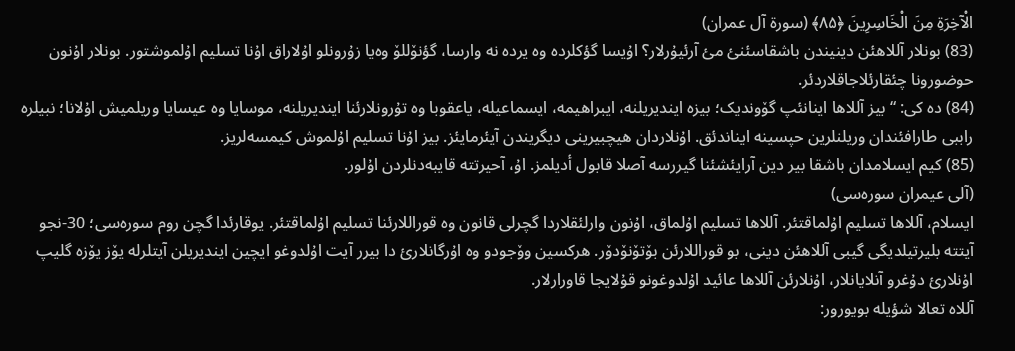الْآخِرَةِ مِنَ الْخَاسِرِينَ ﴿۸۵﴾ (سورة آل عمران)
(83) بونلار آللاهئن دینیندن باشقاسئنئ مئ آرئیۇرلار؟ اۇیسا گؤکلردە وە یردە نە وارسا، گؤنۆللۆ وەیا زۇرونلو اۇلاراق اۇنا تسلیم اۇلموشتور. بونلار اۇنون حوضورونا چئقارئلاجاقلاردئر.
(84) دە کی: “بیز آللاها اینانئپ گۆوندیک؛ بیزە ایندیریلنە، ایبراهیمە، ایسماعیلە، یاعقوبا وە تۇرونلارئنا ایندیریلنە، موسایا وە عیسایا وریلمیش اۇلانا؛ نبیلرە راببی طارافئندان وریلنلرین حپسینە ایناندئق. اۇنلاردان هیچبیرینی دیگریندن آیئرمایئز. بیز اۇنا تسلیم اۇلموش کیمسەلریز.
(85) کیم ایسلامدان باشقا بیر دین آرایئشئنا گیررسە آصلا قابول أدیلمز. اۇ، آحیرتتە قایبەدنلردن اۇلور.
(آلی عیمران سورەسی)
ایسلام، آللاها تسلیم اۇلماقتئر. آللاها تسلیم اۇلماق، اۇنون وارلئقلاردا گچرلی قانون وە قوراللارئنا تسلیم اۇلماقتئر. یوقارئدا گچن روم سورەسی؛ 30-نجو آیتتە بلیرتیلدیگی گیبی آللاهئن دینی، بو قوراللارئن بۆتۆنۆدۆر. هرکسین وۆجودو وە اۇرگانلارئ دا بیرر آیت اۇلدوغو ایچین ایندیریلن آیتلرلە یۆز یۆزە گلیپ اۇنلارئ دۇغرو آنلایانلار، اۇنلارئن آللاها عائید اۇلدوغونو قۇلایجا قاورارلار.
آللاە تعالا شؤیلە بویورور: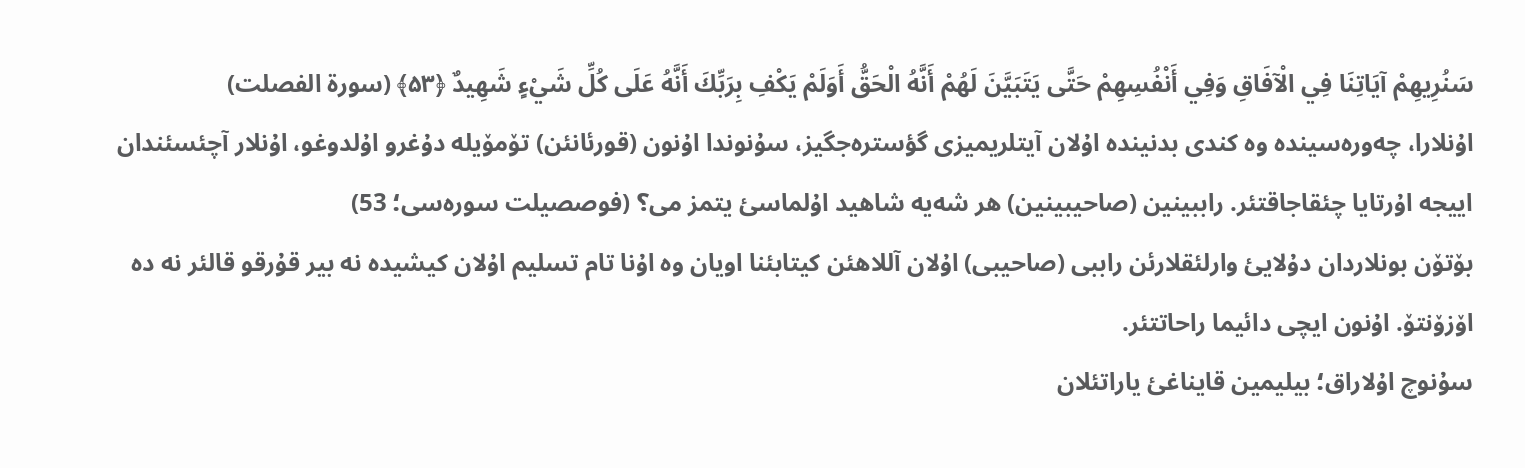سَنُرِيهِمْ آيَاتِنَا فِي الْآفَاقِ وَفِي أَنْفُسِهِمْ حَتَّى يَتَبَيَّنَ لَهُمْ أَنَّهُ الْحَقُّ أَوَلَمْ يَكْفِ بِرَبِّكَ أَنَّهُ عَلَى كُلِّ شَيْءٍ شَهِيدٌ ﴿۵۳﴾ (سورة الفصلت)
اۇنلارا، چەورەسیندە وە کندی بدنیندە اۇلان آیتلریمیزی گؤسترەجگیز، سۇنوندا اۇنون (قورئانئن) تۆمۆیلە دۇغرو اۇلدوغو، اۇنلار آچئسئندان اییجە اۇرتایا چئقاجاقتئر. راببینین (صاحیبینین) هر شەیە شاهید اۇلماسئ یتمز می؟ (فوصصیلت سورەسی؛ 53)
بۆتۆن بونلاردان دۇلایئ وارلئقلارئن راببی (صاحیبی) اۇلان آللاهئن کیتابئنا اویان وە اۇنا تام تسلیم اۇلان کیشیدە نە بیر قۇرقو قالئر نە دە اۆزۆنتۆ. اۇنون ایچی دائیما راحاتتئر.
سۇنوچ اۇلاراق؛ بیلیمین قایناغئ یاراتئلان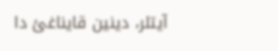آیتلر، دینین قایناغئ دا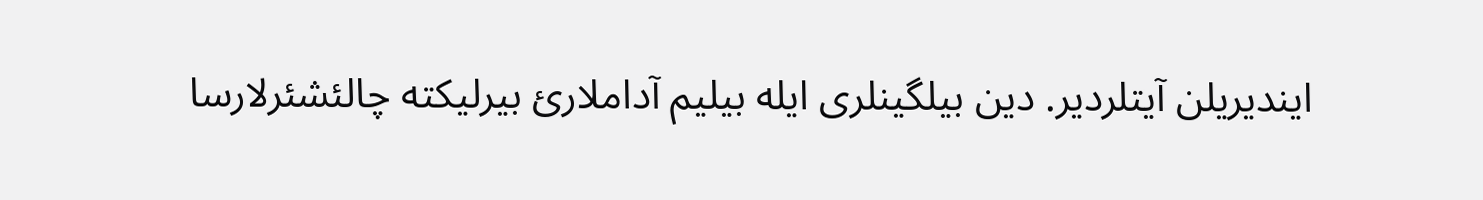ایندیریلن آیتلردیر. دین بیلگینلری ایلە بیلیم آداملارئ بیرلیکتە چالئشئرلارسا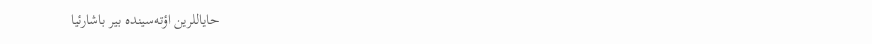حایاللرین اؤتەسیندە بیر باشارئیا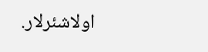اولاشئرلار.